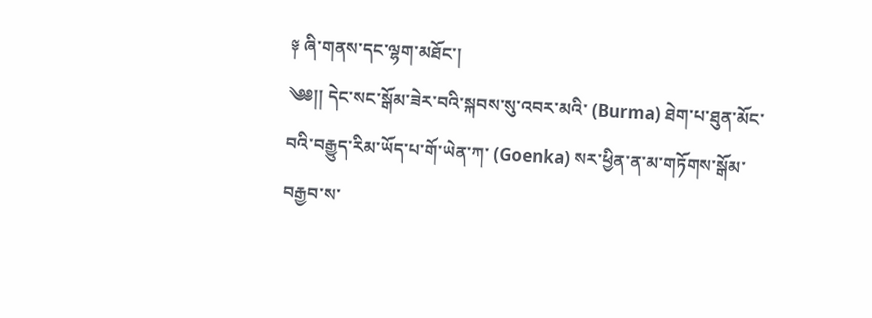༈ ཞི་གནས་དང་ལྷག་མཐོང་།
༄༅།། དེང་སང་སྒོམ་ཟེར་བའི་སྐབས་སུ་འབར་མའི་ (Burma) ཐེག་པ་ཐུན་མོང་བའི་བརྒྱུད་རིམ་ཡོད་པ་གོ་ཡེན་ཀ་ (Goenka) སར་ཕྱིན་ན་མ་གཏོགས་སྒོམ་བརྒྱབ་ས་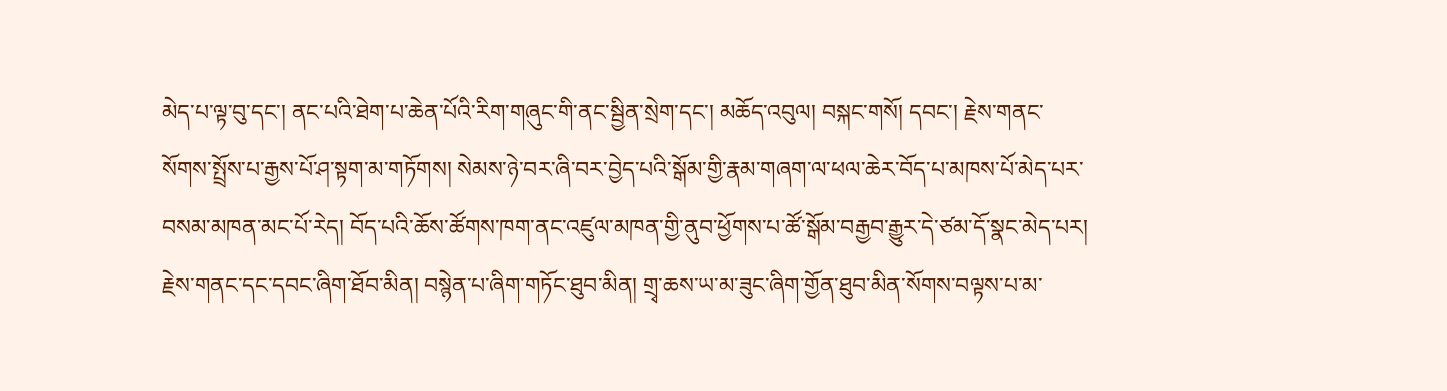མེད་པ་ལྟ་བུ་དང་། ནང་པའི་ཐེག་པ་ཆེན་པོའི་རིག་གཞུང་གི་ནང་སྦྱིན་སྲེག་དང་། མཆོད་འབུལ། བསྐང་གསོ། དབང་། རྗེས་གནང་སོགས་སྤྲོས་པ་རྒྱས་པོ་ཤ་སྟག་མ་གཏོགས། སེམས་ཉེ་བར་ཞི་བར་བྱེད་པའི་སྒོམ་གྱི་རྣམ་གཞག་ལ་ཕལ་ཆེར་བོད་པ་མཁས་པོ་མེད་པར་བསམ་མཁན་མང་པོ་རེད། བོད་པའི་ཆོས་ཚོགས་ཁག་ནང་འཛུལ་མཁན་གྱི་ནུབ་ཕྱོགས་པ་ཚོ་སྒོམ་བརྒྱབ་རྒྱུར་དེ་ཙམ་དོ་སྣང་མེད་པར། རྗེས་གནང་དང་དབང་ཞིག་ཐོབ་མིན། བསྙེན་པ་ཞིག་གཏོང་ཐུབ་མིན། གྲྭ་ཆས་ཡ་མ་ཟུང་ཞིག་གྱོན་ཐུབ་མིན་སོགས་བལྟས་པ་མ་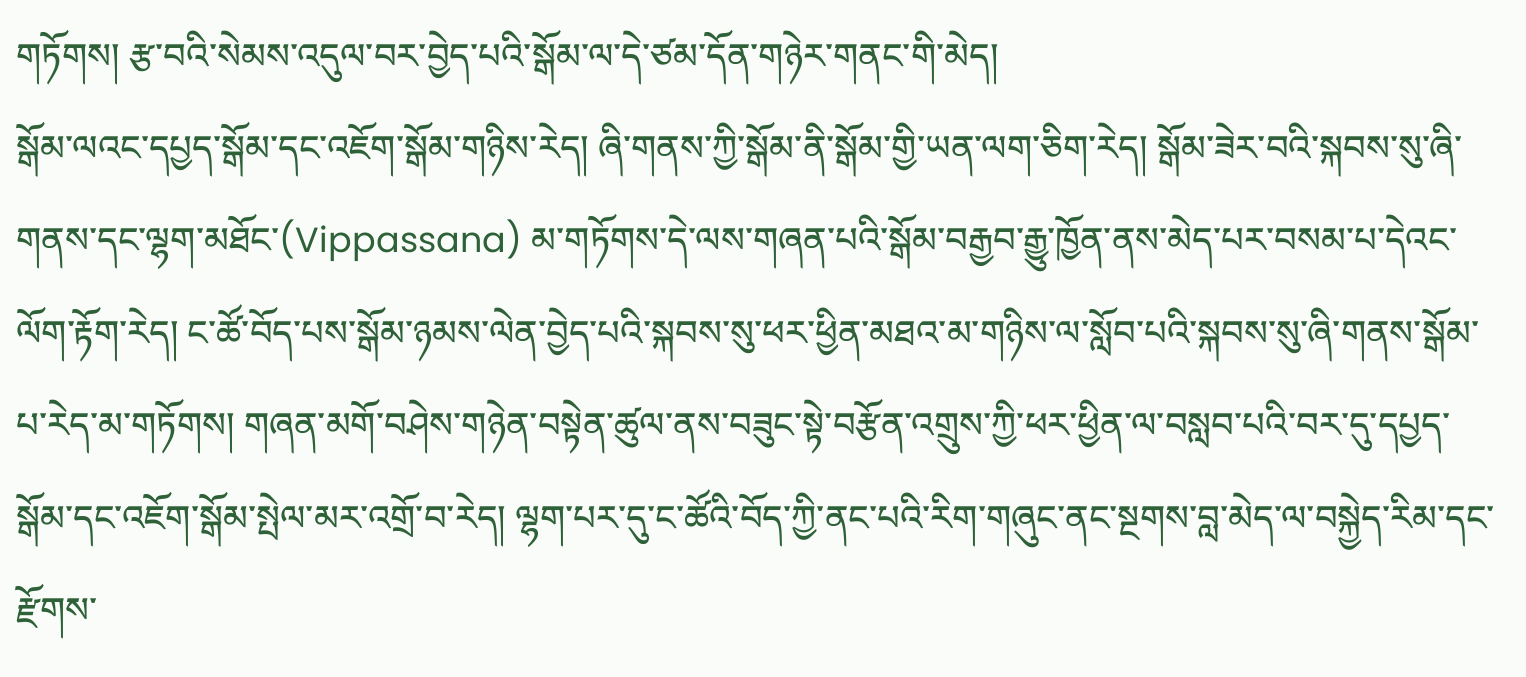གཏོགས། རྩ་བའི་སེམས་འདུལ་བར་བྱེད་པའི་སྒོམ་ལ་དེ་ཙམ་དོན་གཉེར་གནང་གི་མེད།
སྒོམ་ལའང་དཔྱད་སྒོམ་དང་འཇོག་སྒོམ་གཉིས་རེད། ཞི་གནས་ཀྱི་སྒོམ་ནི་སྒོམ་གྱི་ཡན་ལག་ཅིག་རེད། སྒོམ་ཟེར་བའི་སྐབས་སུ་ཞི་གནས་དང་ལྷག་མཐོང་(Vippassana) མ་གཏོགས་དེ་ལས་གཞན་པའི་སྒོམ་བརྒྱབ་རྒྱུ་ཁྱོན་ནས་མེད་པར་བསམ་པ་དེའང་ལོག་རྟོག་རེད། ང་ཚོ་བོད་པས་སྒོམ་ཉམས་ལེན་བྱེད་པའི་སྐབས་སུ་ཕར་ཕྱིན་མཐའ་མ་གཉིས་ལ་སློབ་པའི་སྐབས་སུ་ཞི་གནས་སྒོམ་པ་རེད་མ་གཏོགས། གཞན་མགོ་བཤེས་གཉེན་བསྟེན་ཚུལ་ནས་བཟུང་སྟེ་བརྩོན་འགྲུས་ཀྱི་ཕར་ཕྱིན་ལ་བསླབ་པའི་བར་དུ་དཔྱད་སྒོམ་དང་འཇོག་སྒོམ་སྤེལ་མར་འགྲོ་བ་རེད། ལྷག་པར་དུ་ང་ཚོའི་བོད་ཀྱི་ནང་པའི་རིག་གཞུང་ནང་སྔགས་བླ་མེད་ལ་བསྐྱེད་རིམ་དང་རྫོགས་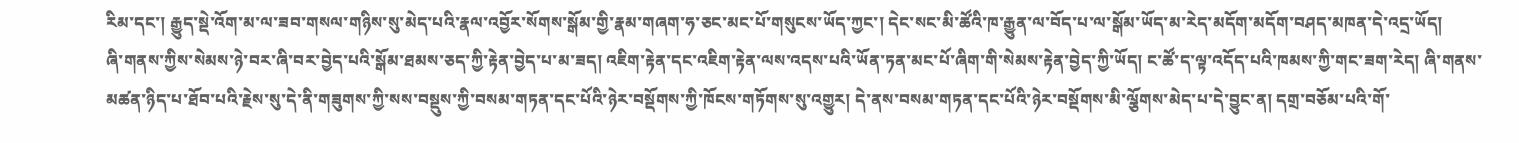རིམ་དང་། རྒྱུད་སྡེ་འོག་མ་ལ་ཟབ་གསལ་གཉིས་སུ་མེད་པའི་རྣལ་འབྱོར་སོགས་སྒོམ་གྱི་རྣམ་གཞག་ཧ་ཅང་མང་པོ་གསུངས་ཡོད་ཀྱང་། དེང་སང་མི་ཚོའི་ཁ་རྒྱུན་ལ་བོད་པ་ལ་སྒོམ་ཡོད་མ་རེད་མདོག་མདོག་བཤད་མཁན་དེ་འདྲ་ཡོད།
ཞི་གནས་ཀྱིས་སེམས་ཉེ་བར་ཞི་བར་བྱེད་པའི་སྒོམ་ཐམས་ཅད་ཀྱི་རྟེན་བྱེད་པ་མ་ཟད། འཇིག་རྟེན་དང་འཇིག་རྟེན་ལས་འདས་པའི་ཡོན་ཏན་མང་པོ་ཞིག་གི་སེམས་རྟེན་བྱེད་ཀྱི་ཡོད། ང་ཚོ་ད་ལྟ་འདོད་པའི་ཁམས་ཀྱི་གང་ཟག་རེད། ཞི་གནས་མཚན་ཉིད་པ་ཐོབ་པའི་རྗེས་སུ་དེ་ནི་གཟུགས་ཀྱི་སས་བསྡུས་ཀྱི་བསམ་གཏན་དང་པོའི་ཉེར་བསྡོགས་ཀྱི་ཁོངས་གཏོགས་སུ་འགྱུར། དེ་ནས་བསམ་གཏན་དང་པོའི་ཉེར་བསྡོགས་མི་ལྕོགས་མེད་པ་དེ་བྱུང་ན། དགྲ་བཅོམ་པའི་གོ་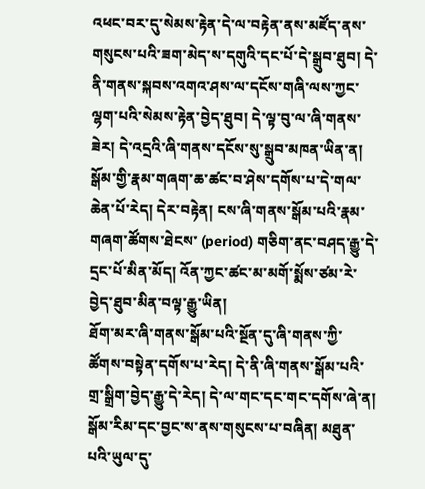འཕང་བར་དུ་སེམས་རྟེན་དེ་ལ་བརྟེན་ནས་མཛོད་ནས་གསུངས་པའི་ཟག་མེད་ས་དགུའི་དང་པོ་དེ་སྒྲུབ་ཐུབ། དེ་ནི་གནས་སྐབས་འགའ་ཤས་ལ་དངོས་གཞི་ལས་ཀྱང་ལྷག་པའི་སེམས་རྟེན་བྱེད་ཐུབ། དེ་ལྟ་བུ་ལ་ཞི་གནས་ཟེར། དེ་འདྲའི་ཞི་གནས་དངོས་སུ་སྒྲུབ་མཁན་ཡིན་ན། སྒོམ་གྱི་རྣམ་གཞག་ཆ་ཚང་བ་ཤེས་དགོས་པ་དེ་གལ་ཆེན་པོ་རེད། དེར་བརྟེན། ངས་ཞི་གནས་སྒོམ་པའི་རྣམ་གཞག་ཚོགས་ཐེངས་ (period) གཅིག་ནང་བཤད་རྒྱུ་དེ་དྲང་པོ་མིན་མོད། འོན་ཀྱང་ཚང་མ་མགོ་སྨོས་ཙམ་རེ་བྱེད་ཐུབ་མིན་བལྟ་རྒྱུ་ཡིན།
ཐོག་མར་ཞི་གནས་སྒོམ་པའི་སྔོན་དུ་ཞི་གནས་ཀྱི་ཚོགས་བསྟེན་དགོས་པ་རེད། དེ་ནི་ཞི་གནས་སྒོམ་པའི་གྲ་སྒྲིག་བྱེད་རྒྱུ་དེ་རེད། དེ་ལ་གང་དང་གང་དགོས་ཞེ་ན། སྒོམ་རིམ་དང་བྱང་ས་ནས་གསུངས་པ་བཞིན། མཐུན་པའི་ཡུལ་དུ་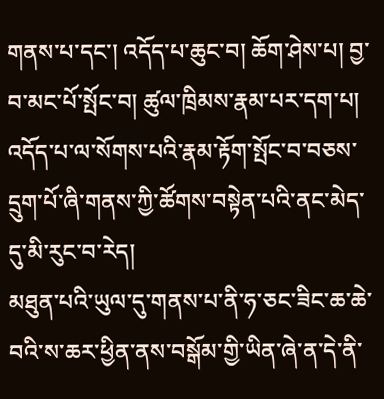གནས་པ་དང་། འདོད་པ་ཆུང་བ། ཆོག་ཤེས་པ། བྱ་བ་མང་པོ་སྤོང་བ། ཚུལ་ཁྲིམས་རྣམ་པར་དག་པ། འདོད་པ་ལ་སོགས་པའི་རྣམ་རྟོག་སྤོང་བ་བཅས་དྲུག་པོ་ཞི་གནས་ཀྱི་ཚོགས་བསྟེན་པའི་ནང་མེད་དུ་མི་རུང་བ་རེད།
མཐུན་པའི་ཡུལ་དུ་གནས་པ་ནི་ཧ་ཅང་ཟིང་ཆ་ཆེ་བའི་ས་ཆར་ཕྱིན་ནས་བསྒོམ་གྱི་ཡིན་ཞེ་ན་དེ་ནི་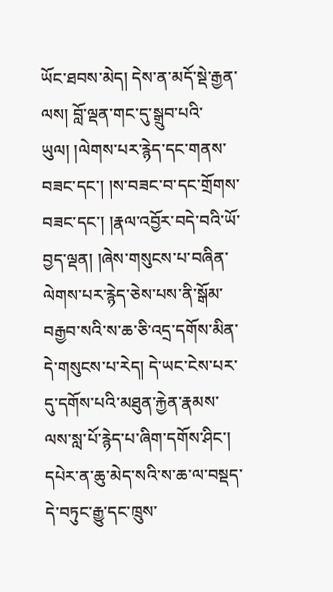ཡོང་ཐབས་མེད། དེས་ན་མདོ་སྡེ་རྒྱན་ལས། བློ་ལྡན་གང་དུ་སྒྲུབ་པའི་ཡུལ། །ལེགས་པར་རྙེད་དང་གནས་བཟང་དང་། །ས་བཟང་བ་དང་གྲོགས་བཟང་དང་། །རྣལ་འབྱོར་བདེ་བའི་ཡོ་བྱད་ལྡན། །ཞེས་གསུངས་པ་བཞིན་ལེགས་པར་རྙེད་ཅེས་པས་ནི་སྒོམ་བརྒྱབ་སའི་ས་ཆ་ཅི་འདྲ་དགོས་མིན་དེ་གསུངས་པ་རེད། དེ་ཡང་ངེས་པར་དུ་དགོས་པའི་མཐུན་རྐྱེན་རྣམས་ལས་སླ་པོ་རྙེད་པ་ཞིག་དགོས་ཤིང་། དཔེར་ན་ཆུ་མེད་སའི་ས་ཆ་ལ་བསྡད་དེ་བཏུང་རྒྱུ་དང་ཁྲུས་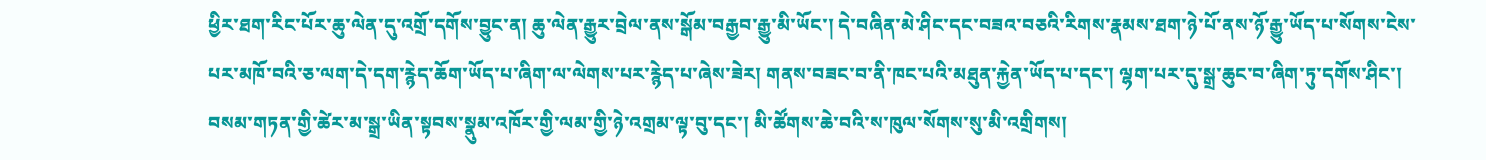ཕྱིར་ཐག་རིང་པོར་ཆུ་ལེན་དུ་འགྲོ་དགོས་བྱུང་ན། ཆུ་ལེན་རྒྱུར་བྲེལ་ནས་སྒོམ་བརྒྱབ་རྒྱུ་མི་ཡོང་། དེ་བཞིན་མེ་ཤིང་དང་བཟའ་བཅའི་རིགས་རྣམས་ཐག་ཉེ་པོ་ནས་ཉོ་རྒྱུ་ཡོད་པ་སོགས་ངེས་པར་མཁོ་བའི་ཅ་ལག་དེ་དག་རྙེད་ཆོག་ཡོད་པ་ཞིག་ལ་ལེགས་པར་རྙེད་པ་ཞེས་ཟེར། གནས་བཟང་བ་ནི་ཁང་པའི་མཐུན་རྐྱེན་ཡོད་པ་དང་། ལྷག་པར་དུ་སྒྲ་ཆུང་བ་ཞིག་ཏུ་དགོས་ཤིང་། བསམ་གཏན་གྱི་ཚེར་མ་སྒྲ་ཡིན་སྟབས་སྣུམ་འཁོར་གྱི་ལམ་གྱི་ཉེ་འགྲམ་ལྟ་བུ་དང་། མི་ཚོགས་ཆེ་བའི་ས་ཁུལ་སོགས་སུ་མི་འགྲིགས།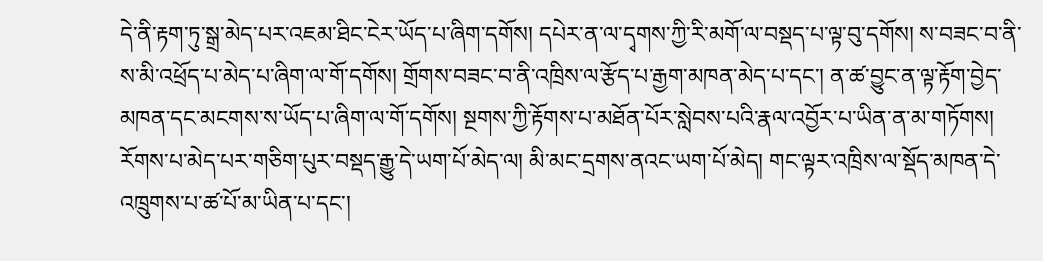དེ་ནི་རྟག་ཏུ་སྒྲ་མེད་པར་འཇམ་ཐིང་ངེར་ཡོད་པ་ཞིག་དགོས། དཔེར་ན་ལ་དྭགས་ཀྱི་རི་མགོ་ལ་བསྡད་པ་ལྟ་བུ་དགོས། ས་བཟང་བ་ནི་ས་མི་འཕྲོད་པ་མེད་པ་ཞིག་ལ་གོ་དགོས། གྲོགས་བཟང་བ་ནི་འཁྲིས་ལ་རྩོད་པ་རྒྱག་མཁན་མེད་པ་དང་། ན་ཚ་བྱུང་ན་ལྟ་རྟོག་བྱེད་མཁན་དང་མངགས་ས་ཡོད་པ་ཞིག་ལ་གོ་དགོས། སྔགས་ཀྱི་རྟོགས་པ་མཐོན་པོར་སླེབས་པའི་རྣལ་འབྱོར་པ་ཡིན་ན་མ་གཏོགས། རོགས་པ་མེད་པར་གཅིག་པུར་བསྡད་རྒྱུ་དེ་ཡག་པོ་མེད་ལ། མི་མང་དྲགས་ནའང་ཡག་པོ་མེད། གང་ལྟར་འཁྲིས་ལ་སྡོད་མཁན་དེ་འཁྲུགས་པ་ཚ་པོ་མ་ཡིན་པ་དང་།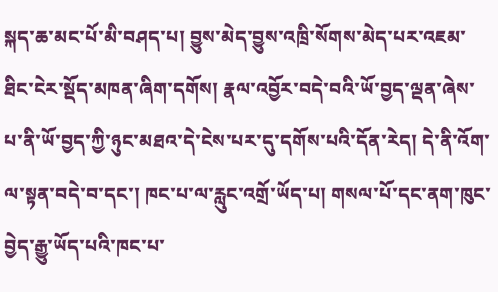སྐད་ཆ་མང་པོ་མི་བཤད་པ། བྱུས་མེད་བྱུས་འཁྲི་སོགས་མེད་པར་འཇམ་ཐིང་ངེར་སྡོད་མཁན་ཞིག་དགོས། རྣལ་འབྱོར་བདེ་བའི་ཡོ་བྱད་ལྡན་ཞེས་པ་ནི་ཡོ་བྱད་ཀྱི་ཉུང་མཐའ་དེ་ངེས་པར་དུ་དགོས་པའི་དོན་རེད། དེ་ནི་འོག་ལ་སྟན་བདེ་བ་དང་། ཁང་པ་ལ་རླུང་འགྲོ་ཡོད་པ། གསལ་པོ་དང་ནག་ཁུང་བྱེད་རྒྱུ་ཡོད་པའི་ཁང་པ་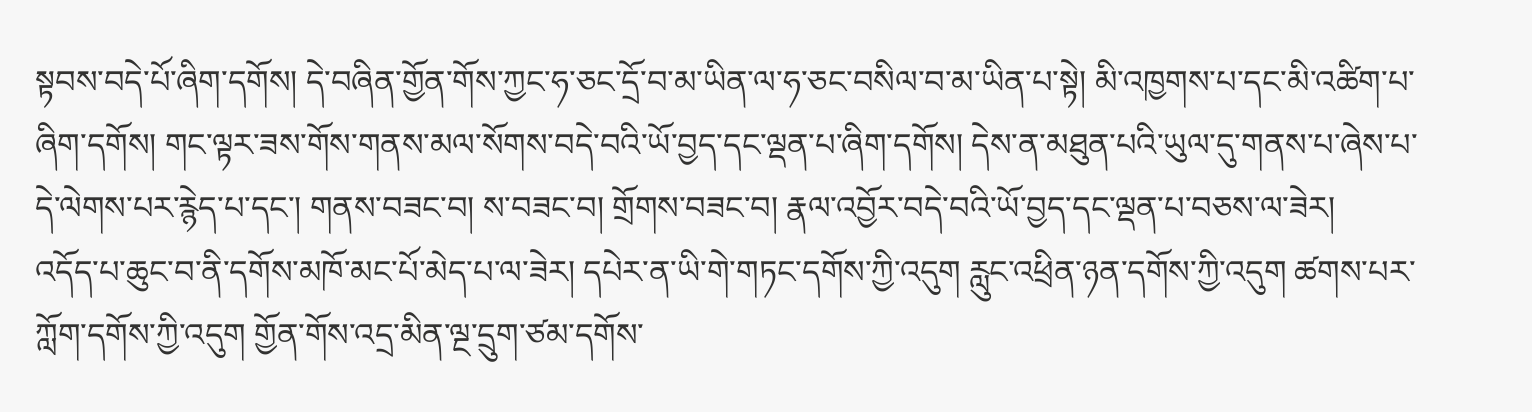སྟབས་བདེ་པོ་ཞིག་དགོས། དེ་བཞིན་གྱོན་གོས་ཀྱང་ཧ་ཅང་དྲོ་བ་མ་ཡིན་ལ་ཧ་ཅང་བསིལ་བ་མ་ཡིན་པ་སྟེ། མི་འཁྱགས་པ་དང་མི་འཚིག་པ་ཞིག་དགོས། གང་ལྟར་ཟས་གོས་གནས་མལ་སོགས་བདེ་བའི་ཡོ་བྱད་དང་ལྡན་པ་ཞིག་དགོས། དེས་ན་མཐུན་པའི་ཡུལ་དུ་གནས་པ་ཞེས་པ་དེ་ལེགས་པར་རྙེད་པ་དང་། གནས་བཟང་བ། ས་བཟང་བ། གྲོགས་བཟང་བ། རྣལ་འབྱོར་བདེ་བའི་ཡོ་བྱད་དང་ལྡན་པ་བཅས་ལ་ཟེར།
འདོད་པ་ཆུང་བ་ནི་དགོས་མཁོ་མང་པོ་མེད་པ་ལ་ཟེར། དཔེར་ན་ཡི་གེ་གཏང་དགོས་ཀྱི་འདུག རླུང་འཕྲིན་ཉན་དགོས་ཀྱི་འདུག ཚགས་པར་ཀློག་དགོས་ཀྱི་འདུག གྱོན་གོས་འདྲ་མིན་ལྔ་དྲུག་ཙམ་དགོས་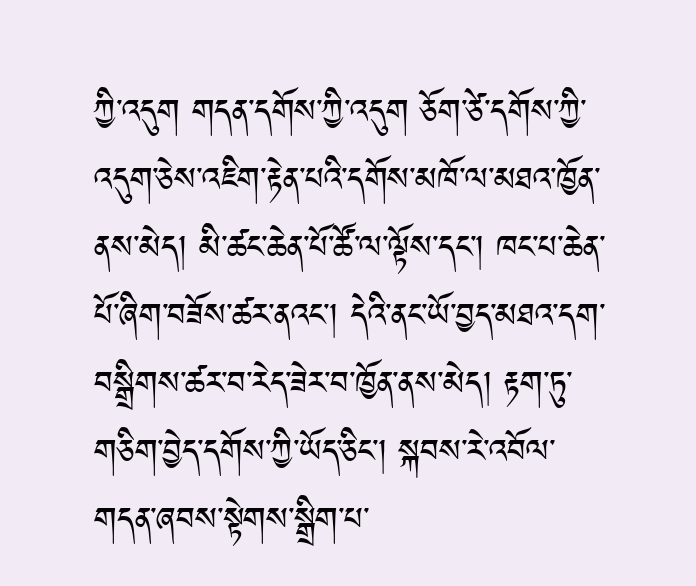ཀྱི་འདུག གདན་དགོས་ཀྱི་འདུག ཅོག་ཙེ་དགོས་ཀྱི་འདུག་ཅེས་འཇིག་རྟེན་པའི་དགོས་མཁོ་ལ་མཐའ་ཁྱོན་ནས་མེད། མི་ཚང་ཆེན་པོ་ཚོ་ལ་ལྟོས་དང་། ཁང་པ་ཆེན་པོ་ཞིག་བཟོས་ཚར་ནའང་། དེའི་ནང་ཡོ་བྱད་མཐའ་དག་བསྒྲིགས་ཚར་བ་རེད་ཟེར་བ་ཁྱོན་ནས་མེད། རྟག་ཏུ་གཅིག་བྱེད་དགོས་ཀྱི་ཡོད་ཅིང་། སྐབས་རེ་འབོལ་གདན་ཞབས་སྟེགས་སྒྲིག་པ་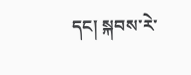དང། སྐབས་རེ་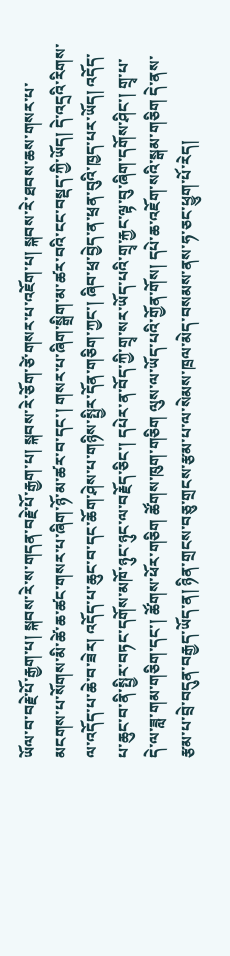ཡོལ་བ་བརྗེ་པོ་རྒྱག་པ། སྐབས་རེ་ས་གདན་བརྗེ་པོ་རྒྱག་པ། སྐབས་རེ་ཅོག་ཙེ་གསར་པ་འཇོག་པ། སྐབས་རེ་ཐབས་ཆས་གསར་པ་མངགས་པ་སོགས་མི་ཚེ་ཆ་ཚང་གསར་པ་ཞིག་ཉོ་མ་ཚར་བ་དང་། གསར་པ་ཞིག་སྒྲིག་མ་ཚར་བའི་ངང་བསྡད་ཀྱི་ཡོད། དེ་འདྲའི་རིགས་ལ་འདོད་པ་ཆེ་བ་ཟེར། འདོད་པ་ཆུང་བ་དང་ཆོག་ཤེས་པ་གཉིས་སྤྱིར་དོན་གཅིག་ཀྱང་། ཞིབ་ཕྲ་བྱེད་ན་ཕྲན་བུའི་ཁྱད་པར་ཡོད། འདོད་པ་ཆུང་བ་ནི་སྤྱིར་བཏང་དགོས་མཁོ་ཉུང་ཉུང་ལ་བརྗོད་ཅིང་། དཔེར་ན་བོད་ཀྱི་གྲྭ་སར་ཡོད་པའི་གྲྭ་རྐྱང་ལྟ་བུ་ཞིག་དགོས་ཤིང་། གྲྭ་པ་དེ་ལ་ཟླ་གམ་གཅིག་དང་། ཚོགས་ཕོར་གཅིག ཚོགས་ཁུག་གཅིག ལུས་ལ་ཡོད་པའི་གྱོན་གོས། དཔེ་ཆ་འཇོག་སའི་སྒམ་གཅིག དེ་ནས་རྩམ་པ་བྲེ་བདུན་བརྒྱད་ཡོད་ན། ཉིན་གྲངས་བཅུ་གྲངས་རྩམ་པ་ལ་སེམས་ཁྲལ་མེད་བསམས་ནས་ཧ་ཅང་ཕྱུག་པོ་རེད།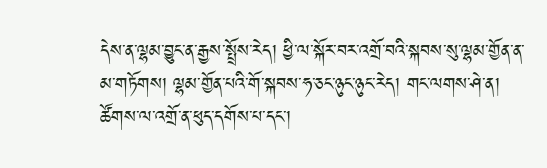དེས་ན་ལྷམ་བྱུང་ན་རྒྱས་སྤྲོས་རེད། ཕྱི་ལ་སྐོར་བར་འགྲོ་བའི་སྐབས་སུ་ལྷམ་གྱོན་ན་མ་གཏོགས། ལྷམ་གྱོན་པའི་གོ་སྐབས་ཧ་ཅང་ཉུང་ཉུང་རེད། གང་ལགས་ཤེ་ན། ཚོགས་ལ་འགྲོ་ན་ཕུད་དགོས་པ་དང་།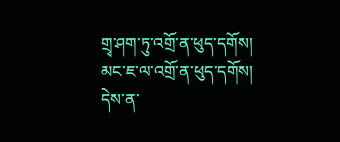གྲྭ་ཤག་ཏུ་འགྲོ་ན་ཕུད་དགོས། མང་ཇ་ལ་འགྲོ་ན་ཕུད་དགོས། དེས་ན་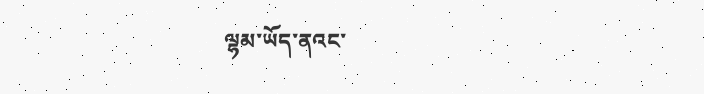ལྷམ་ཡོད་ནའང་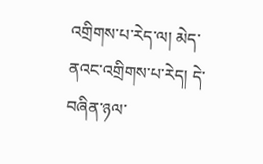འགྲིགས་པ་རེད་ལ། མེད་ནའང་འགྲིགས་པ་རེད། དེ་བཞིན་ཉལ་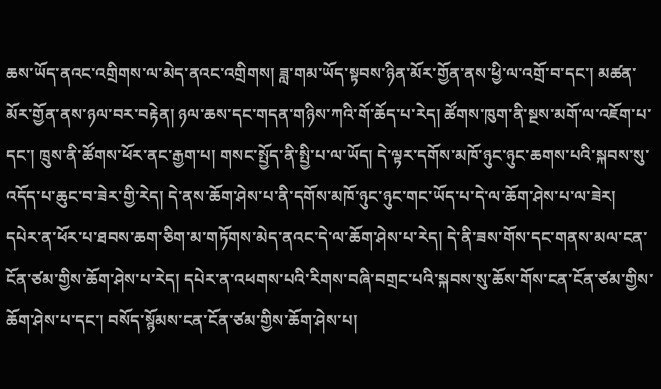ཆས་ཡོད་ནའང་འགྲིགས་ལ་མེད་ནའང་འགྲིགས། ཟླ་གམ་ཡོད་སྟབས་ཉིན་མོར་གྱོན་ནས་ཕྱི་ལ་འགྲོ་བ་དང་། མཚན་མོར་གྱོན་ནས་ཉལ་བར་བརྟེན། ཉལ་ཆས་དང་གདན་གཉིས་ཀའི་གོ་ཆོད་པ་རེད། ཚོགས་ཁུག་ནི་སྔས་མགོ་ལ་འཇོག་པ་དང་། ཁྲུས་ནི་ཚོགས་ཕོར་ནང་རྒྱག་པ། གསང་སྤྱོད་ནི་སྤྱི་པ་ལ་ཡོད། དེ་ལྟར་དགོས་མཁོ་ཉུང་ཉུང་ཆགས་པའི་སྐབས་སུ་འདོད་པ་ཆུང་བ་ཟེར་གྱི་རེད། དེ་ནས་ཆོག་ཤེས་པ་ནི་དགོས་མཁོ་ཉུང་ཉུང་གང་ཡོད་པ་དེ་ལ་ཆོག་ཤེས་པ་ལ་ཟེར། དཔེར་ན་ཕོར་པ་ཐབས་ཆག་ཅིག་མ་གཏོགས་མེད་ནའང་དེ་ལ་ཆོག་ཤེས་པ་རེད། དེ་ནི་ཟས་གོས་དང་གནས་མལ་ངན་ངོན་ཙམ་གྱིས་ཆོག་ཤེས་པ་རེད། དཔེར་ན་འཕགས་པའི་རིགས་བཞི་བགྲང་པའི་སྐབས་སུ་ཆོས་གོས་ངན་ངོན་ཙམ་གྱིས་ཆོག་ཤེས་པ་དང་། བསོད་སྙོམས་ངན་ངོན་ཙམ་གྱིས་ཆོག་ཤེས་པ།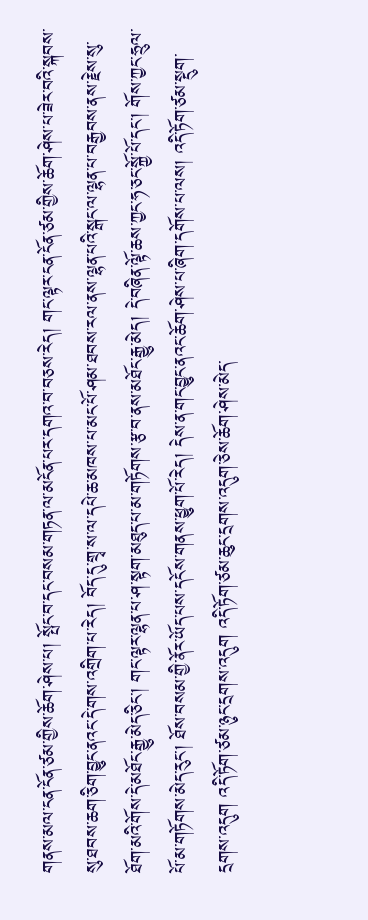གནས་མལ་ངན་ངོན་ཙམ་གྱིས་ཆོག་ཤེས་པ། སྤོང་བ་དང་བསམ་གཏན་ལ་མངོན་པར་དགའ་བ་བཅས་རེད། གང་ལྟར་ངན་ངོན་ཙམ་གྱིས་ཆོག་ཤེས་པ་ཟེར་བའི་སྐབས་སུ་ཐབས་ཆག་ཅིག་བྱུང་ནའང་དེ་གས་འགྲིག་པ་རེད། བོད་དུ་གྲྭ་ས་ལ་དཔེ་ཆ་མཁས་པ་མང་པོ་ཤམ་ཐབས་རལ་ནས་ལྷན་པའི་སྒང་ལ་ལྷན་པ་བརྒྱབས་ནས་རྗེས་སུ་ཐོག་མའི་གོས་དེ་མཐོང་རྒྱུ་མེད་ཅིང་། གང་ལྟར་ལྷན་པ་ཤ་སྟག་མཐུད་པ་མ་གཏོགས་རྩ་བ་ནས་མཐོང་རྒྱུ་མེད། དེ་བཞིན་ལྟོ་ཆས་ཀྱང་ཧ་ཅང་སྐྱོ་པོ་དང་། གོས་ཀྱང་ཧྲུལ་པོ་མ་གཏོགས་མེད་རུང་། ཐོས་བསམ་གྱི་ནོར་ཡོད་པས་དངོས་གནས་ཕྱུག་པོ་རེད། དེས་ན་གང་བྱུང་ནའང་ཆོག་ཤེས་པ་ཞིག་དགོས་པ་ལས། འདི་ཏོག་ཙམ་སྡུག་དྲགས་འདུག འདི་ཏོག་ཙམ་ཉུང་དྲགས་འདུག འདི་ཏོག་ཙམ་ཆུང་དྲགས་འདུག་ཅེས་ཆོག་ཤེས་མེད་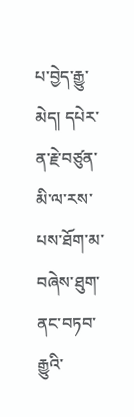པ་བྱེད་རྒྱུ་མེད། དཔེར་ན་རྗེ་བཙུན་མི་ལ་རས་པས་ཐོག་མ་བཞེས་ཐུག་ནང་བཏབ་རྒྱུའི་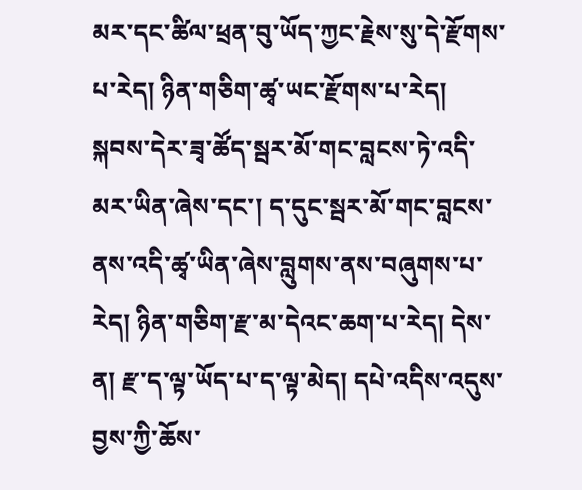མར་དང་ཚིལ་ཕྲན་བུ་ཡོད་ཀྱང་རྗེས་སུ་དེ་རྫོགས་པ་རེད། ཉིན་གཅིག་ཚྭ་ཡང་རྫོགས་པ་རེད། སྐབས་དེར་ཟྭ་ཚོད་སྦར་མོ་གང་བླངས་ཏེ་འདི་མར་ཡིན་ཞེས་དང་། ད་དུང་སྦར་མོ་གང་བླངས་ནས་འདི་ཚྭ་ཡིན་ཞེས་བླུགས་ནས་བཞུགས་པ་རེད། ཉིན་གཅིག་རྫ་མ་དེའང་ཆག་པ་རེད། དེས་ན། རྫ་ད་ལྟ་ཡོད་པ་ད་ལྟ་མེད། དཔེ་འདིས་འདུས་བྱས་ཀྱི་ཆོས་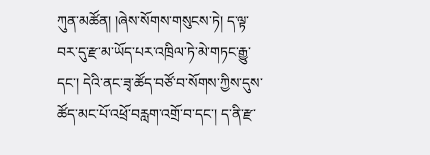ཀུན་མཚོན། །ཞེས་སོགས་གསུངས་ཏེ། ད་ལྟ་བར་དུ་རྫ་མ་ཡོད་པར་འཁྲིལ་ཏེ་མེ་གཏང་རྒྱུ་དང་། དེའི་ནང་ཟྭ་ཚོད་བཙོ་བ་སོགས་ཀྱིས་དུས་ཚོད་མང་པོ་འཕྲོ་བརླག་འགྲོ་བ་དང་། ད་ནི་རྫ་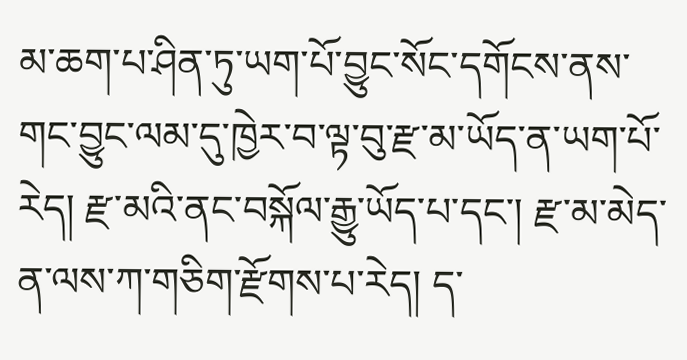མ་ཆག་པ་ཤིན་ཏུ་ཡག་པོ་བྱུང་སོང་དགོངས་ནས་གང་བྱུང་ལམ་དུ་ཁྱེར་བ་ལྟ་བུ་རྫ་མ་ཡོད་ན་ཡག་པོ་རེད། རྫ་མའི་ནང་བསྐོལ་རྒྱུ་ཡོད་པ་དང་། རྫ་མ་མེད་ན་ལས་ཀ་གཅིག་རྫོགས་པ་རེད། ད་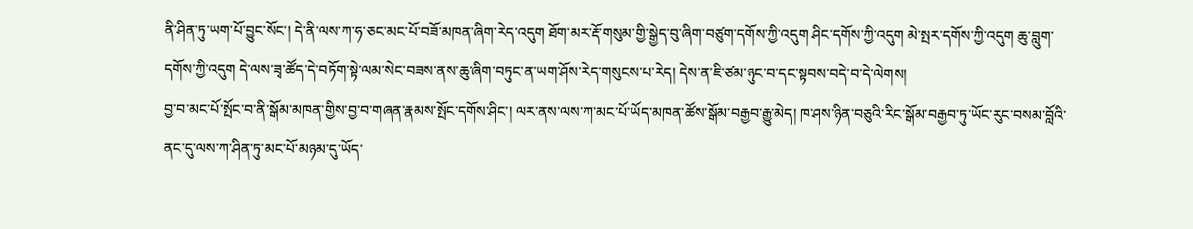ནི་ཤིན་ཏུ་ཡག་པོ་བྱུང་སོང་། དེ་ནི་ལས་ཀ་ཧ་ཅང་མང་པོ་བཟོ་མཁན་ཞིག་རེད་འདུག ཐོག་མར་རྡོ་གསུམ་གྱི་སྒྱེད་བུ་ཞིག་བཙུག་དགོས་ཀྱི་འདུག ཤིང་དགོས་ཀྱི་འདུག མེ་སྤར་དགོས་ཀྱི་འདུག ཆུ་བླུག་དགོས་ཀྱི་འདུག དེ་ལས་ཟྭ་ཚོད་དེ་བཏོག་སྟེ་ལམ་སེང་བཟས་ནས་ཆུ་ཞིག་བཏུང་ན་ཡག་ཤོས་རེད་གསུངས་པ་རེད། དེས་ན་ཇི་ཙམ་ཉུང་བ་དང་སྟབས་བདེ་བ་དེ་ལེགས།
བྱ་བ་མང་པོ་སྤོང་བ་ནི་སྒོམ་མཁན་གྱིས་བྱ་བ་གཞན་རྣམས་སྤོང་དགོས་ཤིང་། ལར་ནས་ལས་ཀ་མང་པོ་ཡོད་མཁན་ཚོས་སྒོམ་བརྒྱབ་རྒྱུ་མེད། ཁ་ཤས་ཉིན་བཅུའི་རིང་སྒོམ་བརྒྱབ་ཏུ་ཡོང་རུང་བསམ་བློའི་ནང་དུ་ལས་ཀ་ཤིན་ཏུ་མང་པོ་མཉམ་དུ་ཡོད་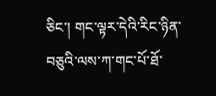ཅིང་། གང་ལྟར་དེའི་རིང་ཉིན་བཅུའི་ལས་ཀ་གང་པོ་ཐོ་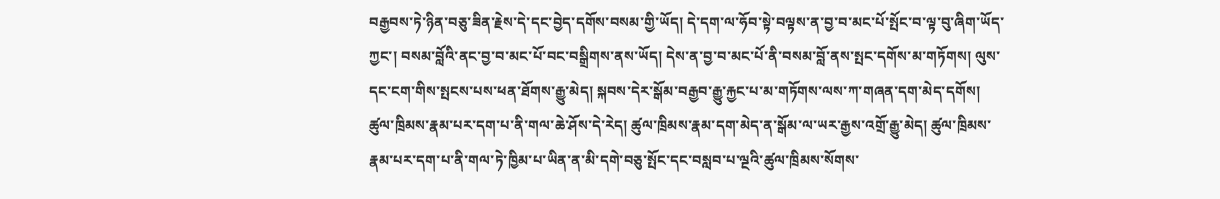བརྒྱབས་ཏེ་ཉིན་བཅུ་ཟིན་རྗེས་དེ་དང་བྱེད་དགོས་བསམ་གྱི་ཡོད། དེ་དག་ལ་ཧོབ་སྟེ་བལྟས་ན་བྱ་བ་མང་པོ་སྤོང་བ་ལྟ་བུ་ཞིག་ཡོད་ཀྱང་། བསམ་བློའི་ནང་བྱ་བ་མང་པོ་བང་བསྒྲིགས་ནས་ཡོད། དེས་ན་བྱ་བ་མང་པོ་ནི་བསམ་བློ་ནས་སྤང་དགོས་མ་གཏོགས། ལུས་དང་ངག་གིས་སྤངས་པས་ཕན་ཐོགས་རྒྱུ་མེད། སྐབས་དེར་སྒོམ་བརྒྱབ་རྒྱུ་རྐྱང་པ་མ་གཏོགས་ལས་ཀ་གཞན་དག་མེད་དགོས།
ཚུལ་ཁྲིམས་རྣམ་པར་དག་པ་ནི་གལ་ཆེ་ཤོས་དེ་རེད། ཚུལ་ཁྲིམས་རྣམ་དག་མེད་ན་སྒོམ་ལ་ཡར་རྒྱས་འགྲོ་རྒྱུ་མེད། ཚུལ་ཁྲིམས་རྣམ་པར་དག་པ་ནི་གལ་ཏེ་ཁྱིམ་པ་ཡིན་ན་མི་དགེ་བཅུ་སྤོང་དང་བསླབ་པ་ལྔའི་ཚུལ་ཁྲིམས་སོགས་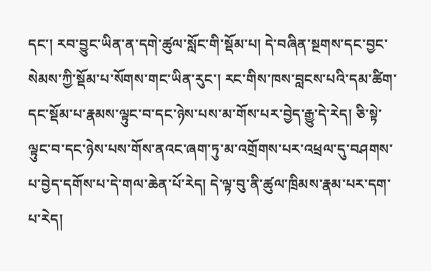དང་། རབ་བྱུང་ཡིན་ན་དགེ་ཚུལ་སློང་གི་སྡོམ་པ། དེ་བཞིན་སྔགས་དང་བྱང་སེམས་ཀྱི་སྡོམ་པ་སོགས་གང་ཡིན་རུང་། རང་གིས་ཁས་བླངས་པའི་དམ་ཚིག་དང་སྡོམ་པ་རྣམས་ལྟུང་བ་དང་ཉེས་པས་མ་གོས་པར་བྱེད་རྒྱུ་དེ་རེད། ཅི་སྟེ་ལྟུང་བ་དང་ཉེས་པས་གོས་ནའང་ཞག་ཏུ་མ་འགྲོགས་པར་འཕྲལ་དུ་བཤགས་པ་བྱེད་དགོས་པ་དེ་གལ་ཆེན་པོ་རེད། དེ་ལྟ་བུ་ནི་ཚུལ་ཁྲིམས་རྣམ་པར་དག་པ་རེད།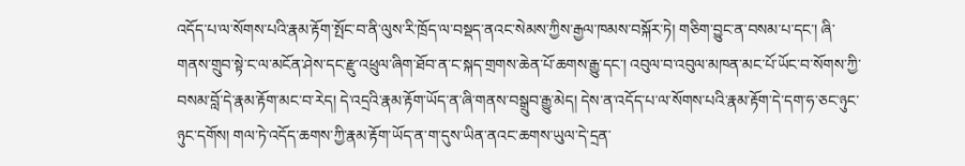འདོད་པ་ལ་སོགས་པའི་རྣམ་རྟོག་སྤོང་བ་ནི་ལུས་རི་ཁྲོད་ལ་བསྡད་ནའང་སེམས་ཀྱིས་རྒྱལ་ཁམས་བསྐོར་ཏེ། གཅིག་བྱུང་ན་བསམ་པ་དང་། ཞི་གནས་གྲུབ་སྟེ་ང་ལ་མངོན་ཤེས་དང་རྫུ་འཕྲུལ་ཞིག་ཐོབ་ན་ང་སྐད་གྲགས་ཆེན་པོ་ཆགས་རྒྱུ་དང་། འབུལ་བ་འབུལ་མཁན་མང་པོ་ཡོང་བ་སོགས་ཀྱི་བསམ་བློ་དེ་རྣམ་རྟོག་མང་བ་རེད། དེ་འདྲའི་རྣམ་རྟོག་ཡོད་ན་ཞི་གནས་བསྒྲུབ་རྒྱུ་མེད། དེས་ན་འདོད་པ་ལ་སོགས་པའི་རྣམ་རྟོག་དེ་དག་ཧ་ཅང་ཉུང་ཉུང་དགོས། གལ་ཏེ་འདོད་ཆགས་ཀྱི་རྣམ་རྟོག་ཡོད་ན་ག་དུས་ཡིན་ནའང་ཆགས་ཡུལ་དེ་དྲན་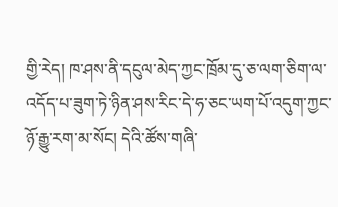གྱི་རེད། ཁ་ཤས་ནི་དངུལ་མེད་ཀྱང་ཁྲོམ་དུ་ཅ་ལག་ཅིག་ལ་འདོད་པ་ཟུག་ཏེ་ཉིན་ཤས་རིང་དེ་ཧ་ཅང་ཡག་པོ་འདུག་ཀྱང་ཉོ་རྒྱུ་རག་མ་སོང། དེའི་ཚོས་གཞི་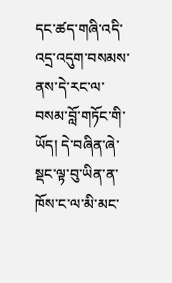དང་ཚད་གཞི་འདི་འདྲ་འདུག་བསམས་ནས་དེ་རང་ལ་བསམ་བློ་གཏོང་གི་ཡོད། དེ་བཞིན་ཞེ་སྡང་ལྟ་བུ་ཡིན་ན་ཁོས་ང་ལ་མི་མང་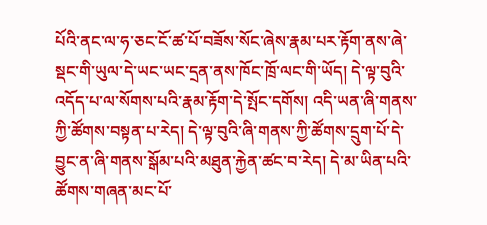པོའི་ནང་ལ་ཧ་ཅང་ངོ་ཚ་པོ་བཟོས་སོང་ཞེས་རྣམ་པར་རྟོག་ནས་ཞེ་སྡང་གི་ཡུལ་དེ་ཡང་ཡང་དྲན་ནས་ཁོང་ཁྲོ་ལང་གི་ཡོད། དེ་ལྟ་བུའི་འདོད་པ་ལ་སོགས་པའི་རྣམ་རྟོག་དེ་སྤོང་དགོས། འདི་ཡན་ཞི་གནས་ཀྱི་ཚོགས་བསྟན་པ་རེད། དེ་ལྟ་བུའི་ཞི་གནས་ཀྱི་ཚོགས་དྲུག་པོ་དེ་བྱུང་ན་ཞི་གནས་སྒོམ་པའི་མཐུན་རྐྱེན་ཚང་བ་རེད། དེ་མ་ཡིན་པའི་ཚོགས་གཞན་མང་པོ་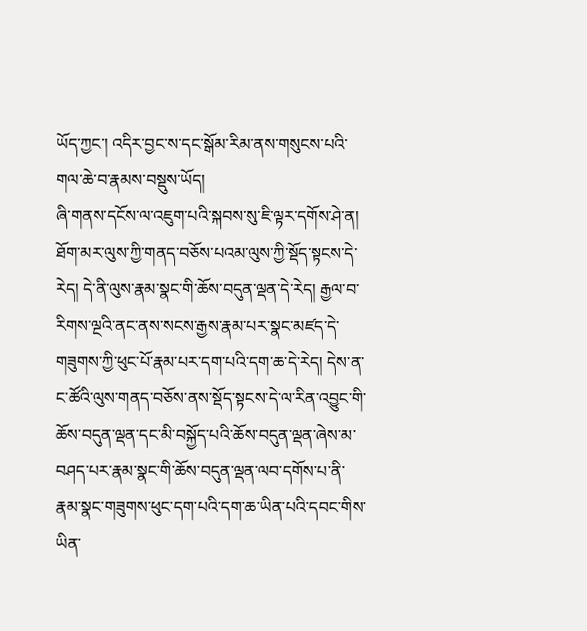ཡོད་ཀྱང་། འདིར་བྱང་ས་དང་སྒོམ་རིམ་ནས་གསུངས་པའི་གལ་ཆེ་བ་རྣམས་བསྡུས་ཡོད།
ཞི་གནས་དངོས་ལ་འཇུག་པའི་སྐབས་སུ་ཇི་ལྟར་དགོས་ཤེ་ན། ཐོག་མར་ལུས་ཀྱི་གནད་བཅོས་པའམ་ལུས་ཀྱི་སྡོད་སྟངས་དེ་རེད། དེ་ནི་ལུས་རྣམ་སྣང་གི་ཆོས་བདུན་ལྡན་དེ་རེད། རྒྱལ་བ་རིགས་ལྔའི་ནང་ནས་སངས་རྒྱས་རྣམ་པར་སྣང་མཛད་དེ་གཟུགས་ཀྱི་ཕུང་པོ་རྣམ་པར་དག་པའི་དག་ཆ་དེ་རེད། དེས་ན་ང་ཚོའི་ལུས་གནད་བཅོས་ནས་སྡོད་སྟངས་དེ་ལ་རིན་འབྱུང་གི་ཆོས་བདུན་ལྡན་དང་མི་བསྐྱོད་པའི་ཆོས་བདུན་ལྡན་ཞེས་མ་བཤད་པར་རྣམ་སྣང་གི་ཆོས་བདུན་ལྡན་ལབ་དགོས་པ་ནི་རྣམ་སྣང་གཟུགས་ཕུང་དག་པའི་དག་ཆ་ཡིན་པའི་དབང་གིས་ཡིན་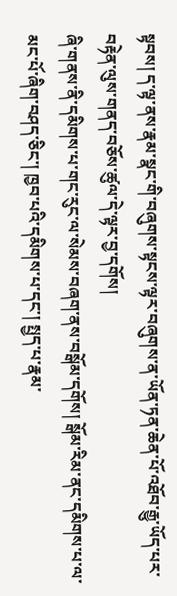སྟབས། ད་ལྟ་ནས་རྣམ་སྣང་གི་བཞུགས་སྟངས་ལྟར་བཞུགས་ན་ཡོན་ཏན་ཆེན་པོ་འཐོབ་རྒྱུ་ཡོད་པར་བརྟེན་ལུས་གནད་བཅོས་ཚུལ་དེ་ལྟར་བྱ་དགོས།
ཞི་གནས་ནི་དམིགས་པ་གང་རུང་ལ་སེམས་བཞག་ནས་བསྒོམ་དགོས། སྒོམ་རིམ་ནང་དམིགས་པ་ལ་མང་པོ་ཞིག་བཤད་ཅིང་། ཁྱབ་པའི་དམིགས་པ་དང་། སྤྱད་པ་རྣམ་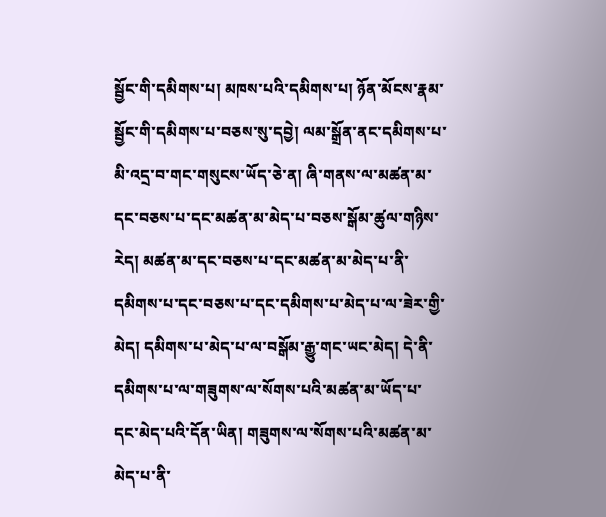སྦྱོང་གི་དམིགས་པ། མཁས་པའི་དམིགས་པ། ཉོན་མོངས་རྣམ་སྦྱོང་གི་དམིགས་པ་བཅས་སུ་དབྱེ། ལམ་སྒྲོན་ནང་དམིགས་པ་མི་འདྲ་བ་གང་གསུངས་ཡོད་ཅེ་ན། ཞི་གནས་ལ་མཚན་མ་དང་བཅས་པ་དང་མཚན་མ་མེད་པ་བཅས་སྒོམ་ཚུལ་གཉིས་རེད། མཚན་མ་དང་བཅས་པ་དང་མཚན་མ་མེད་པ་ནི་དམིགས་པ་དང་བཅས་པ་དང་དམིགས་པ་མེད་པ་ལ་ཟེར་གྱི་མེད། དམིགས་པ་མེད་པ་ལ་བསྒོམ་རྒྱུ་གང་ཡང་མེད། དེ་ནི་དམིགས་པ་ལ་གཟུགས་ལ་སོགས་པའི་མཚན་མ་ཡོད་པ་དང་མེད་པའི་དོན་ཡིན། གཟུགས་ལ་སོགས་པའི་མཚན་མ་མེད་པ་ནི་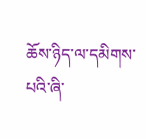ཆོས་ཉིད་ལ་དམིགས་པའི་ཞི་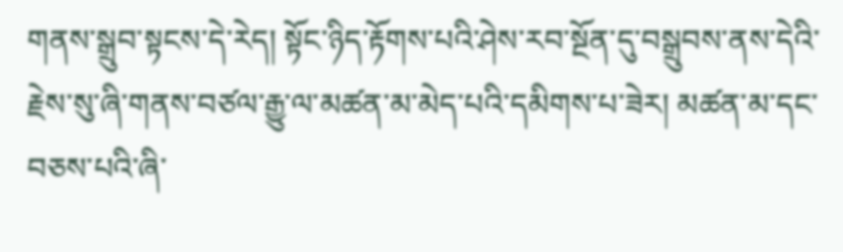གནས་སྒྲུབ་སྟངས་དེ་རེད། སྟོང་ཉིད་རྟོགས་པའི་ཤེས་རབ་སྔོན་དུ་བསྒྲུབས་ནས་དེའི་རྗེས་སུ་ཞི་གནས་བཙལ་རྒྱུ་ལ་མཚན་མ་མེད་པའི་དམིགས་པ་ཟེར། མཚན་མ་དང་བཅས་པའི་ཞི་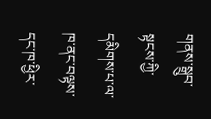གནས་སྒྲུབ་སྟངས་ཀྱི་དམིགས་པ་ལ་ཁ་ནང་བལྟས་དང་ཁ་ཕྱིར་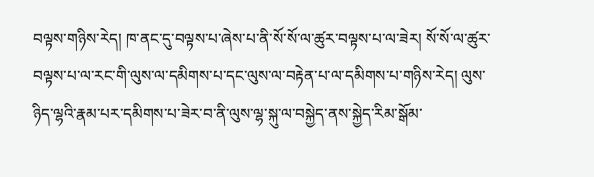བལྟས་གཉིས་རེད། ཁ་ནང་དུ་བལྟས་པ་ཞེས་པ་ནི་སོ་སོ་ལ་ཚུར་བལྟས་པ་ལ་ཟེར། སོ་སོ་ལ་ཚུར་བལྟས་པ་ལ་རང་གི་ལུས་ལ་དམིགས་པ་དང་ལུས་ལ་བརྟེན་པ་ལ་དམིགས་པ་གཉིས་རེད། ལུས་ཉིད་ལྷའི་རྣམ་པར་དམིགས་པ་ཟེར་བ་ནི་ལུས་ལྷ་སྐུ་ལ་བསྐྱེད་ནས་སྐྱེད་རིམ་སྒོམ་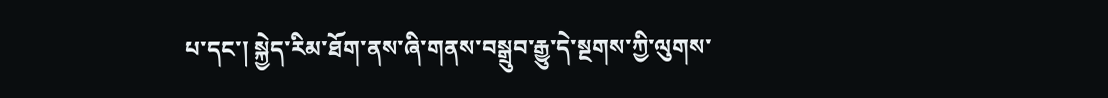པ་དང་། སྐྱེད་རིམ་ཐོག་ནས་ཞི་གནས་བསྒྲུབ་རྒྱུ་དེ་སྔགས་ཀྱི་ལུགས་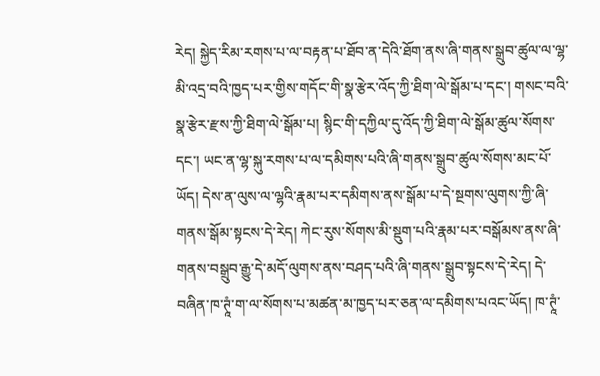རེད། སྐྱེད་རིམ་རགས་པ་ལ་བརྟན་པ་ཐོབ་ན་དེའི་ཐོག་ནས་ཞི་གནས་སྒྲུབ་ཚུལ་ལ་ལྷ་མི་འདྲ་བའི་ཁྱད་པར་གྱིས་གདོང་གི་སྣ་རྩེར་འོད་ཀྱི་ཐིག་ལེ་སྒོམ་པ་དང་། གསང་བའི་སྣ་རྩེར་རྫས་ཀྱི་ཐིག་ལེ་སྒོམ་པ། སྙིང་གི་དཀྱིལ་དུ་འོད་ཀྱི་ཐིག་ལེ་སྒོམ་ཚུལ་སོགས་དང་། ཡང་ན་ལྷ་སྐུ་རགས་པ་ལ་དམིགས་པའི་ཞི་གནས་སྒྲུབ་ཚུལ་སོགས་མང་པོ་ཡོད། དེས་ན་ལུས་ལ་ལྷའི་རྣམ་པར་དམིགས་ནས་སྒོམ་པ་དེ་སྔགས་ལུགས་ཀྱི་ཞི་གནས་སྒོམ་སྟངས་དེ་རེད། ཀེང་རུས་སོགས་མི་སྡུག་པའི་རྣམ་པར་བསྒོམས་ནས་ཞི་གནས་བསྒྲུབ་རྒྱུ་དེ་མདོ་ལུགས་ནས་བཤད་པའི་ཞི་གནས་སྒྲུབ་སྟངས་དེ་རེད། དེ་བཞིན་ཁ་ཊཱཾ་ག་ལ་སོགས་པ་མཚན་མ་ཁྱད་པར་ཅན་ལ་དམིགས་པའང་ཡོད། ཁ་ཊཱཾ་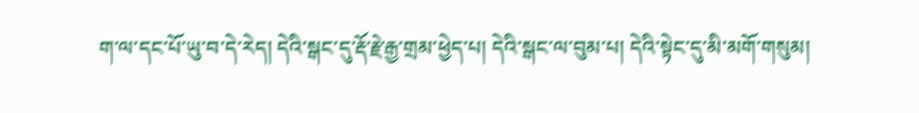ག་ལ་དང་པོ་ཡུ་བ་དེ་རེད། དེའི་སྒང་དུ་རྡོ་རྗེ་རྒྱ་གྲམ་ཕྱེད་པ། དེའི་སྒང་ལ་བུམ་པ། དེའི་སྟེང་དུ་མི་མགོ་གསུམ།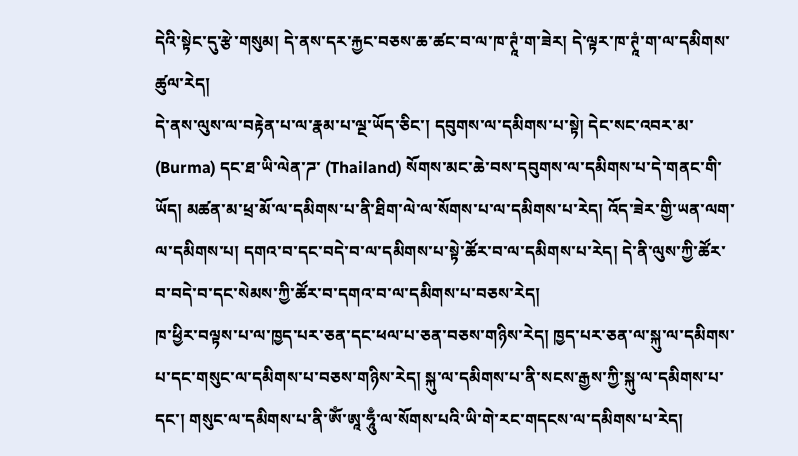དེའི་སྟེང་དུ་རྩེ་གསུམ། དེ་ནས་དར་རྐྱང་བཅས་ཆ་ཚང་བ་ལ་ཁ་ཊཱཾ་ག་ཟེར། དེ་ལྟར་ཁ་ཊཱཾ་ག་ལ་དམིགས་ཚུལ་རེད།
དེ་ནས་ལུས་ལ་བརྟེན་པ་ལ་རྣམ་པ་ལྔ་ཡོད་ཅིང་། དབུགས་ལ་དམིགས་པ་སྟེ། དེང་སང་འབར་མ་ (Burma) དང་ཐ་ཡི་ལེན་ཌ་ (Thailand) སོགས་མང་ཆེ་བས་དབུགས་ལ་དམིགས་པ་དེ་གནང་གི་ཡོད། མཚན་མ་ཕྲ་མོ་ལ་དམིགས་པ་ནི་ཐིག་ལེ་ལ་སོགས་པ་ལ་དམིགས་པ་རེད། འོད་ཟེར་གྱི་ཡན་ལག་ལ་དམིགས་པ། དགའ་བ་དང་བདེ་བ་ལ་དམིགས་པ་སྟེ་ཚོར་བ་ལ་དམིགས་པ་རེད། དེ་ནི་ལུས་ཀྱི་ཚོར་བ་བདེ་བ་དང་སེམས་ཀྱི་ཚོར་བ་དགའ་བ་ལ་དམིགས་པ་བཅས་རེད།
ཁ་ཕྱིར་བལྟས་པ་ལ་ཁྱད་པར་ཅན་དང་ཕལ་པ་ཅན་བཅས་གཉིས་རེད། ཁྱད་པར་ཅན་ལ་སྐུ་ལ་དམིགས་པ་དང་གསུང་ལ་དམིགས་པ་བཅས་གཉིས་རེད། སྐུ་ལ་དམིགས་པ་ནི་སངས་རྒྱས་ཀྱི་སྐུ་ལ་དམིགས་པ་དང་། གསུང་ལ་དམིགས་པ་ནི་ཨོཾ་ཨཱ་ཧཱུྃ་ལ་སོགས་པའི་ཡི་གེ་རང་གདངས་ལ་དམིགས་པ་རེད།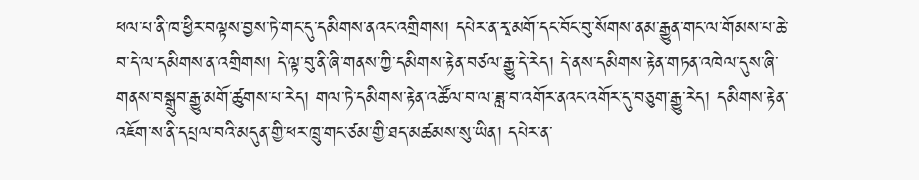ཕལ་པ་ནི་ཁ་ཕྱིར་བལྟས་བྱས་ཏེ་གང་དུ་དམིགས་ནའང་འགྲིགས། དཔེར་ན་རྭ་མགོ་དང་བོང་བུ་སོགས་ནམ་རྒྱུན་གང་ལ་གོམས་པ་ཆེ་བ་དེ་ལ་དམིགས་ན་འགྲིགས། དེ་ལྟ་བུ་ནི་ཞི་གནས་ཀྱི་དམིགས་རྟེན་བཙལ་རྒྱུ་དེ་རེད། དེ་ནས་དམིགས་རྟེན་གཏན་འཁེལ་དུས་ཞི་གནས་བསྒྲུབ་རྒྱུ་མགོ་ཚུགས་པ་རེད། གལ་ཏེ་དམིགས་རྟེན་འཚོལ་བ་ལ་ཟླ་བ་འགོར་ནའང་འགོར་དུ་བཅུག་རྒྱུ་རེད། དམིགས་རྟེན་འཇོག་ས་ནི་དཔྲལ་བའི་མདུན་གྱི་ཕར་ཁྲུ་གང་ཙམ་གྱི་ཐད་མཚམས་སུ་ཡིན། དཔེར་ན་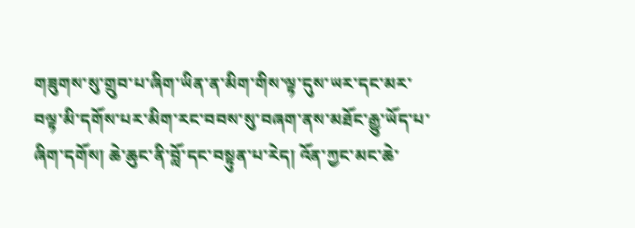གཟུགས་སུ་གྲུབ་པ་ཞིག་ཡིན་ན་མིག་གིས་ལྟ་དུས་ཡར་དང་མར་བལྟ་མི་དགོས་པར་མིག་རང་བབས་སུ་བཞག་ནས་མཐོང་རྒྱུ་ཡོད་པ་ཞིག་དགོས། ཆེ་ཆུང་ནི་བློ་དང་བསྟུན་པ་རེད། འོན་ཀྱང་མང་ཆེ་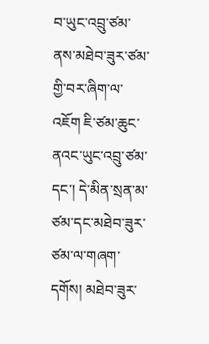བ་ཡུང་འབྲུ་ཙམ་ནས་མཐེབ་ཟུར་ཙམ་གྱི་བར་ཞིག་ལ་འཇོག ཇི་ཙམ་ཆུང་ནའང་ཡུང་འབྲུ་ཙམ་དང་། དེ་མིན་སྲན་མ་ཙམ་དང་མཐེབ་ཟུར་ཙམ་ལ་གཞག་དགོས། མཐེབ་ཟུར་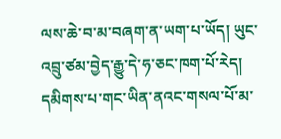ལས་ཆེ་བ་མ་བཞག་ན་ཡག་པ་ཡོད། ཡུང་འབྲུ་ཙམ་བྱེད་རྒྱུ་དེ་ཧ་ཅང་ཁག་པོ་རེད། དམིགས་པ་གང་ཡིན་ནའང་གསལ་པོ་མ་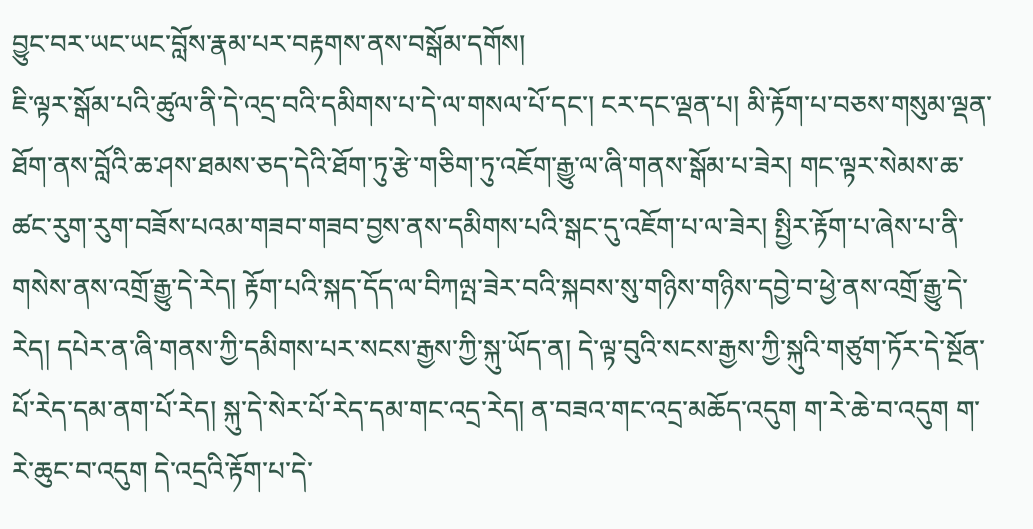བྱུང་བར་ཡང་ཡང་བློས་རྣམ་པར་བརྟགས་ནས་བསྒོམ་དགོས།
ཇི་ལྟར་སྒོམ་པའི་ཚུལ་ནི་དེ་འདྲ་བའི་དམིགས་པ་དེ་ལ་གསལ་པོ་དང་། ངར་དང་ལྡན་པ། མི་རྟོག་པ་བཅས་གསུམ་ལྡན་ཐོག་ནས་བློའི་ཆ་ཤས་ཐམས་ཅད་དེའི་ཐོག་ཏུ་རྩེ་གཅིག་ཏུ་འཇོག་རྒྱུ་ལ་ཞི་གནས་སྒོམ་པ་ཟེར། གང་ལྟར་སེམས་ཆ་ཚང་རུག་རུག་བཟོས་པའམ་གཟབ་གཟབ་བྱས་ནས་དམིགས་པའི་སྒང་དུ་འཇོག་པ་ལ་ཟེར། སྤྱིར་རྟོག་པ་ཞེས་པ་ནི་གསེས་ནས་འགྲོ་རྒྱུ་དེ་རེད། རྟོག་པའི་སྐད་དོད་ལ་བིཀལྤ་ཟེར་བའི་སྐབས་སུ་གཉིས་གཉིས་དབྱེ་བ་ཕྱེ་ནས་འགྲོ་རྒྱུ་དེ་རེད། དཔེར་ན་ཞི་གནས་ཀྱི་དམིགས་པར་སངས་རྒྱས་ཀྱི་སྐུ་ཡོད་ན། དེ་ལྟ་བུའི་སངས་རྒྱས་ཀྱི་སྐུའི་གཙུག་ཏོར་དེ་སྔོན་པོ་རེད་དམ་ནག་པོ་རེད། སྐུ་དེ་སེར་པོ་རེད་དམ་གང་འདྲ་རེད། ན་བཟའ་གང་འདྲ་མཆོད་འདུག ག་རེ་ཆེ་བ་འདུག ག་རེ་ཆུང་བ་འདུག དེ་འདྲའི་རྟོག་པ་དེ་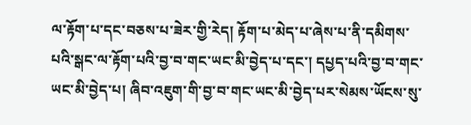ལ་རྟོག་པ་དང་བཅས་པ་ཟེར་གྱི་རེད། རྟོག་པ་མེད་པ་ཞེས་པ་ནི་དམིགས་པའི་སྒང་ལ་རྟོག་པའི་བྱ་བ་གང་ཡང་མི་བྱེད་པ་དང་། དཔྱད་པའི་བྱ་བ་གང་ཡང་མི་བྱེད་པ། ཞིབ་འཇུག་གི་བྱ་བ་གང་ཡང་མི་བྱེད་པར་སེམས་ཡོངས་སུ་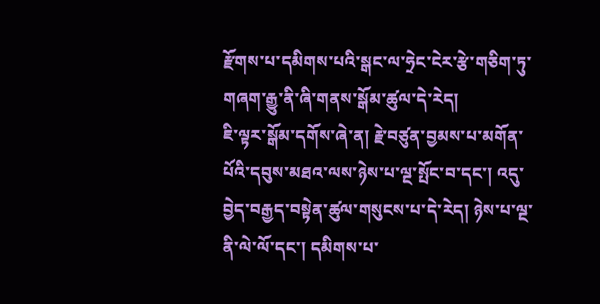རྫོགས་པ་དམིགས་པའི་སྒང་ལ་ཧྲེང་ངེར་རྩེ་གཅིག་ཏུ་གཞག་རྒྱུ་ནི་ཞི་གནས་སྒོམ་ཚུལ་དེ་རེད།
ཇི་ལྟར་སྒོམ་དགོས་ཞེ་ན། རྗེ་བཙུན་བྱམས་པ་མགོན་པོའི་དབུས་མཐའ་ལས་ཉེས་པ་ལྔ་སྤོང་བ་དང་། འདུ་བྱེད་བརྒྱད་བསྟེན་ཚུལ་གསུངས་པ་དེ་རེད། ཉེས་པ་ལྔ་ནི་ལེ་ལོ་དང་། དམིགས་པ་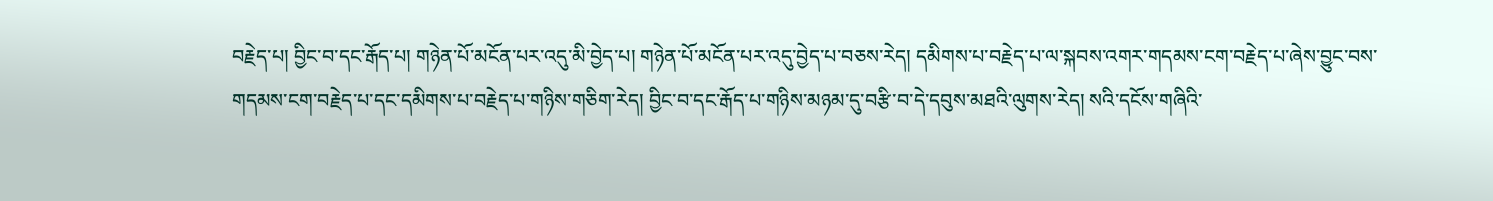བརྗེད་པ། བྱིང་བ་དང་རྒོད་པ། གཉེན་པོ་མངོན་པར་འདུ་མི་བྱེད་པ། གཉེན་པོ་མངོན་པར་འདུ་བྱེད་པ་བཅས་རེད། དམིགས་པ་བརྗེད་པ་ལ་སྐབས་འགར་གདམས་ངག་བརྗེད་པ་ཞེས་བྱུང་བས་གདམས་ངག་བརྗེད་པ་དང་དམིགས་པ་བརྗེད་པ་གཉིས་གཅིག་རེད། བྱིང་བ་དང་རྒོད་པ་གཉིས་མཉམ་དུ་བརྩི་བ་དེ་དབུས་མཐའི་ལུགས་རེད། སའི་དངོས་གཞིའི་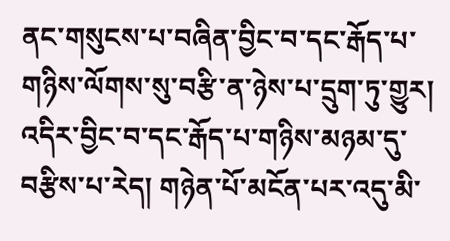ནང་གསུངས་པ་བཞིན་བྱིང་བ་དང་རྒོད་པ་གཉིས་ལོགས་སུ་བརྩི་ན་ཉེས་པ་དྲུག་ཏུ་གྱུར། འདིར་བྱིང་བ་དང་རྒོད་པ་གཉིས་མཉམ་དུ་བརྩིས་པ་རེད། གཉེན་པོ་མངོན་པར་འདུ་མི་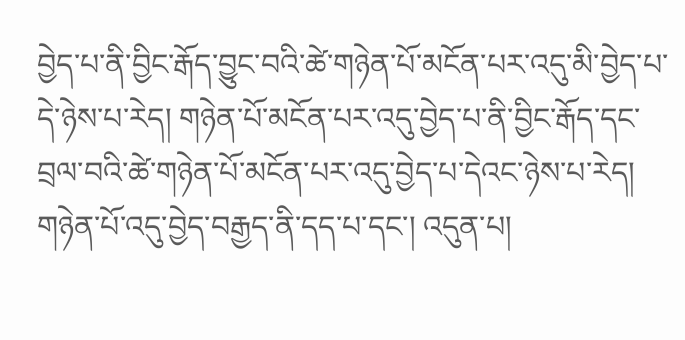བྱེད་པ་ནི་བྱིང་རྒོད་བྱུང་བའི་ཚེ་གཉེན་པོ་མངོན་པར་འདུ་མི་བྱེད་པ་དེ་ཉེས་པ་རེད། གཉེན་པོ་མངོན་པར་འདུ་བྱེད་པ་ནི་བྱིང་རྒོད་དང་བྲལ་བའི་ཚེ་གཉེན་པོ་མངོན་པར་འདུ་བྱེད་པ་དེའང་ཉེས་པ་རེད།
གཉེན་པོ་འདུ་བྱེད་བརྒྱད་ནི་དད་པ་དང་། འདུན་པ།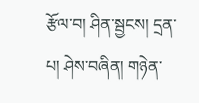རྩོལ་བ། ཤིན་སྦྱངས། དྲན་པ། ཤེས་བཞིན། གཉེན་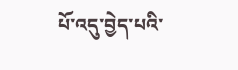པོ་འདུ་བྱེད་པའི་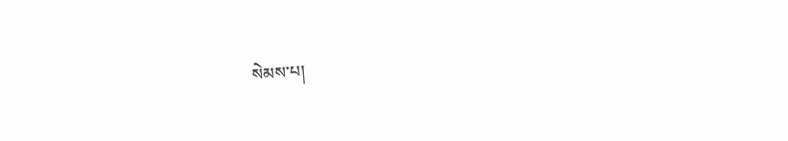སེམས་པ།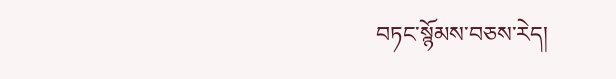བཏང་སྙོམས་བཅས་རེད།